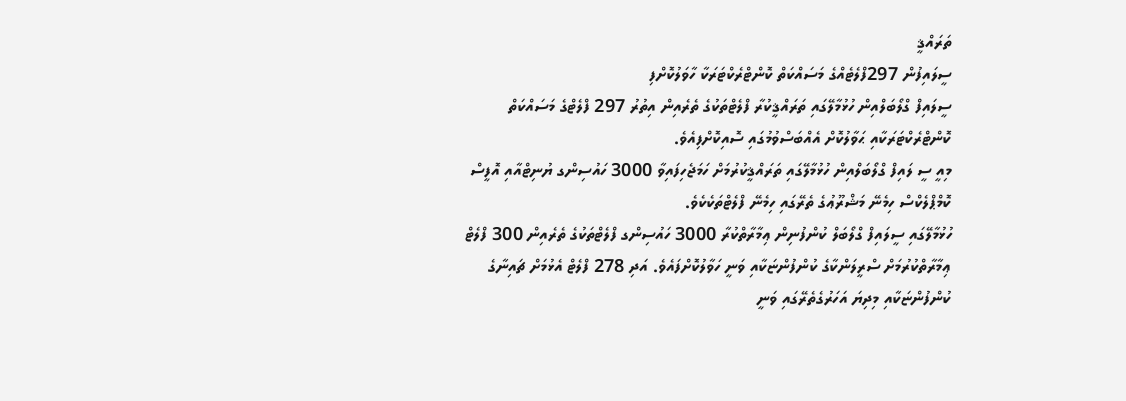ތަރައްޤީ
ސީލައިފުން 297ފްލެޓެއްގެ މަސައްކަތް ކޮންޓްރެކްޓަރަކާ ހާވަލުކޮށްފި
ސީލައިފް ގްލޯބަލްއިން ހުޅުމާލޭގައި ތަރައްޤީކުރާ ފްލެޓްތަކުގެ ތެރެއިން އިތުރު 297 ފްލެޓްގެ މަސައްކަތް ކޮންޓްރެކްޓަރަކާއި ޙަވާލުކޮށް އެއްބަސްވުމުގައި ސޮއިކޮށްފިއެވެ.
މިއީ ސީ ލައިފް ގްލޯބަލްއިން ހުޅުމާލޭގައި ތަރައްޤީކުރުމަށް ހަމަޖެހިފައިވާ 3000 ހައުސިންގ ޔުނިޓްއާއި އޮފީސް ކޮމްޕްލެކްސް ހިމެނޭ މަޝްރޫޢުގެ ތެރޭގައި ހިމެނޭ ފްލެޓްތަކެކެވެ.
ހުޅުމާލޭގައި ސީލައިފް ގްލޯބަލް ކުންފުނިން ޢިމާރާތްކުރާ 3000 ހައުސިންގ ފްލެޓްތަކުގެ ތެރެއިން 300 ފްލެޓް ޢިމާރާތްކުރުމަށް ސްރީލަންކާގެ ކުންފުންޏަކާއި ވަނީ ހަވާލުކޮށްފައެވެ. އަދި 278 ފްލެޓް އެޅުމަށް ޗައިނާގެ ކުންފުންޏަކާއި މިދިޔަ އަހަރުގެތެރޭގައި ވަނީ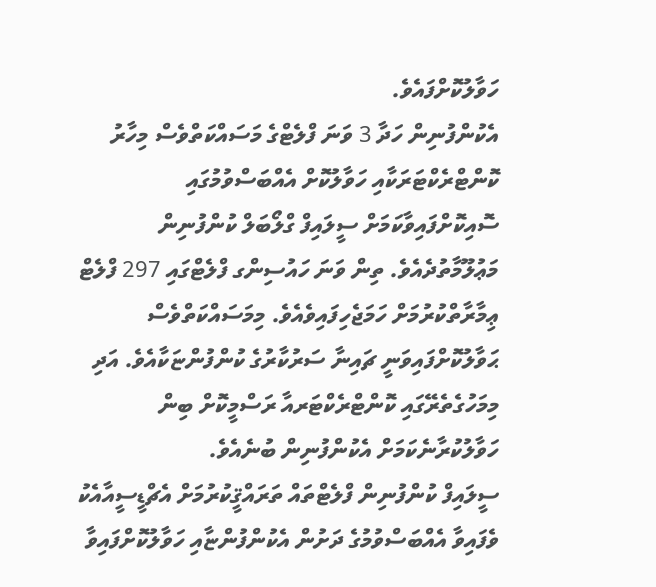ހަވާލުކޮށްފައެވެ.
އެކުންފުނިން ހަދާ 3 ވަނަ ފްލެޓްގެ މަސައްކަތްވެސް މިހާރު ކޮންޓްރެކްޓަރަކާއި ހަވާލުކޮށް އެއްބަސްވުމުގައި ސޮއިކޮށްފައިވާކަމަށް ސީލައިފް ގްލޯބަލް ކުންފުނިން މަޢުލޫމާތުދެއެވެ. ތިން ވަނަ ހައުސިންގ ފްލެޓްގައި 297 ފްލެޓް ޢިމާރާތްކުރުމަށް ހަމަޖެހިފައިވެއެވެ. މިމަސައްކަތްވެސް ޙަވާލުކޮށްފައިވަނީ ޗައިނާ ސަރުކާރުގެ ކުންފުންޏަކާއެވެ. އަދި މިމަހުގެތެރޭގައި ކޮންޓްރެކްޓަރއާ ރަސްމީކޮށް ބިން ހަވާލުކުރާނެކަމަށް އެކުންފުނިން ބުނެއެވެ.
ސީލައިފް ކުންފުނިން ފްލެޓްތައް ތަރައްޤީކުރުމަށް އެޗްޑީސީއާއެކު ވެފައިވާ އެއްބަސްވުމުގެ ދަށުން އެކުންފުންޏާއި ހަވާލުކޮށްފައިވާ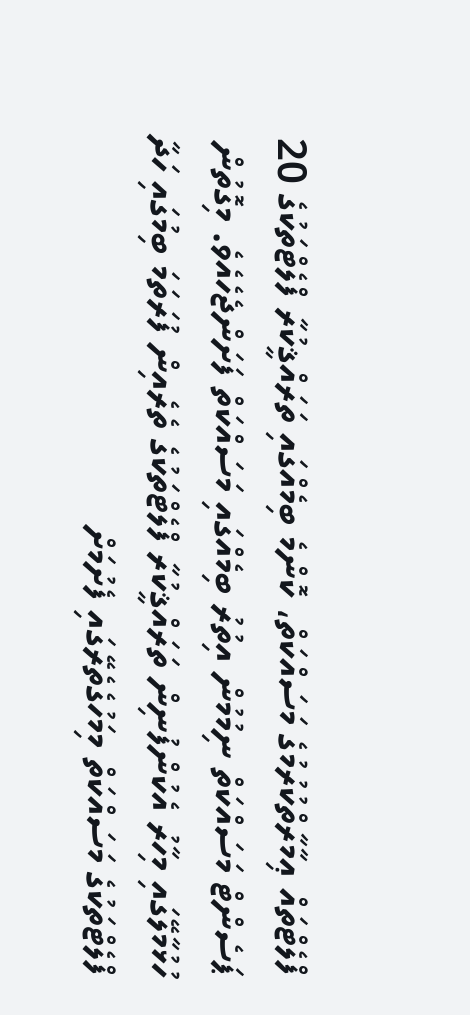ފްލެޓްތައް ޢިމާރާތްކުރުމުގެ މަސައްކަތް، ކޮންމެ ބިމެއްގައި ތަރައްޤީކުރާ ފްލެޓްތަކުގެ 20 ޕަސެންޓް މަސައްކަތް ނިމުމުން އިތުރު ބިމެއްގައި މަސައްކަތް ފަށަންޖެހެއެވެ. މިގޮތުން ހުޅުމާލޭގައި މިހާރު އެކުންފުނިން ތަރައްޤީކުރާ ފްލެޓްތަކުގެ ތެރެއިން ފުރަތަމަ ބިމުގައި ހަދާ ފްލެޓްތަކުގެ މަސައްކަތް މިމަހުގެތެރޭގައި ފެށުމަށް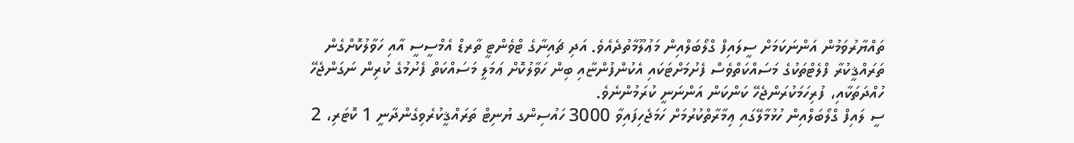ތައްޔާރުވަމުން އަންނަކަމަށް ސީލައިފް ގްލޯބަލްއިން މަޢުލޫމާތުދެއެވެ. އަދި ޗައިނާގެ ޓްވެންޓީ ތާރޑް އެމްސީސީ އާއި ހަވާލުކޮށްގެން ތަރައްޤީކުރާ ފްލެޓްތަކުގެ މަސައްކަތްވެސް ފެށުމަށްޓަކައި އެކުންފުންޏާއި ބިން ހަވާލުކޮށް ޢަމަލީ މަސައްކަތް ފެށުމުގެ ކުރިން ނަގަންޖެހޭ ހުއްދަތަކާއި، ފުރިހަމަކުރަންޖެހޭ ކަންކަން އަންނަނީ ކުރަމުންނެވެ.
ސީ ލައިފް ގްލޯބަލްއިން ހުޅުމާލޭގައި ޢިމާރާތްކުރުމަށް ހަމަޖެހިފައިވާ 3000 ހައުސިންގ ޔުނިޓް ތަރައްޤީކުރެވިގެންދާނީ 1 ކޮޓަރި، 2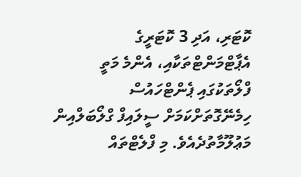ކޮޓަރި، އަދި 3 ކޮޓަރީގެ އެޕާޓްމަންޓްތަކާއި، އެންމެ މަތީ ފްލޯތަކުގައި ޕެންޓްހައުސް ހިމެނޭގޮތަށްކަމަށް ސީލައިފް ގްލޯބަލްއިން މަޢުލޫމާތުދެއެވެ. މި ފްލެޓްތައް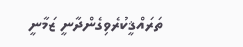ތަރައްޤީކުރެވިގެންދާނީ ޒަމާނީ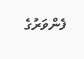ފެންވަރުގެ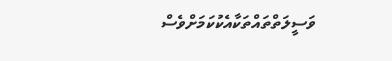ވަސީލަތްތައްތަކާއެކުކަމަށްވެސް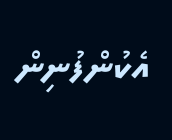އެކުންފުނިން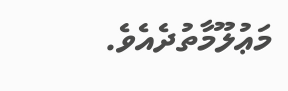މަޢުލޫމާތުދެއެވެ.